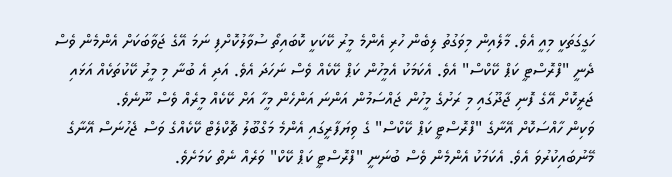ހަގީގަތަކީ މިއީ އެވެ. މާލެއިން މިވަގުތު ލިބެން ހުރި އެންމެ މީރު ކޭކަކީ ކޮބައިތޯ ސުވާލުކޮށްފި ނަމަ އޭގެ ޖަވާބަކަށް އެންމެން ވެސް ދެނީ "ފްރޮސްޓީ ކަޕް ކޭކްސް" އެވެ. އެކަމަކު އެމީހުން ކަޕް ކޭކެއް ވެސް ނަހަދަ އެވެ. އަދި އެ ބުނާ މި މީރު ކޭކުތަކެއް އަޅައި ޖަރީކޮށް އޭގެ ފޮނި ޖާދޫގައި މި ރަށުގެ މީހުން ޖައްސަމުން އަންނަ އަންހެން މީހާ އަށް ކޭކެއް މީރެއް ވެސް ނޫނެވެ.
ވަކިން ހާއްސަކޮށް އޭނާގެ "ފްރޮސްޓީ ކަޕް ކޭކްސް" ގެ ވިޔަފާރީގައި އެންމެ މަގްބޫލު ޗޮކްލެޓް ކޭކެއްގެ ވަސް ޖެހުނަސް އޭނާގެ މޭނުބައިކުރުވަ އެވެ. އެކަމަކު އެންމެން ވެސް ބުނަނީ "ފްރޮސްޓީ ކަޕް ކޭކް" ވަރެއް ނެތް ކަމަށެވެ.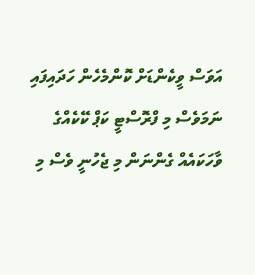އަވަސް ވީކެންޑަށް ކޮންމެހެން ހަދައިފައި ނަމަވެސް މި ފްރޮސްޓީ ކަޕް ކޭކެއްގެ ވާހަކައެއް ގެންނަން މި ޖެހުނީ ވެސް މި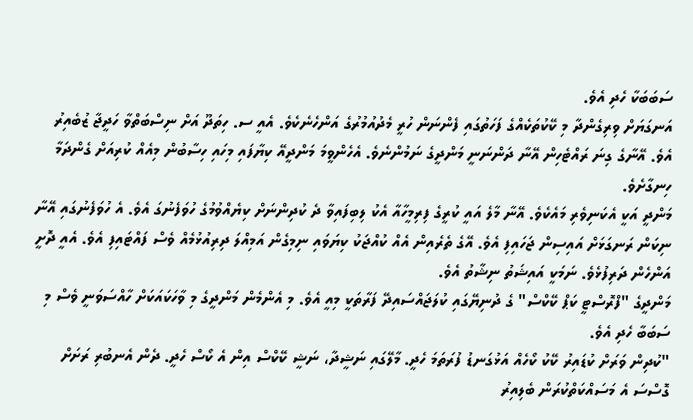ސަބަބަކާ ހެދި އެވެ.
އަނގަޔަށް ވިރިގެންދާ މި ކޭކުތަކެއްގެ ފަހަތުގައި ފެންނަން ހުރީ މެދުއުމުރުގެ އަންހެނެކެވެ. އެއީ ސ. ހިތަދޫ އަށް ނިސްބަތްވާ ހަދީޖާ ޒުބެއިރު އެވެ. އޭނާގެ ގިނަ ރައްޓެހިން އޭނާ ދަންނަނީ މަންދީގެ ނަމުންނެވެ. އެހެންވީމަ މަންދީއޭ ކިޔާފައި މިހައި ހިސާބުން މިއެއް ކުރިއަށް ގެންދަމާ ހިނގާށެވެ.
މަންދީ އަކީ އެކަނިވެރި މައެކެވެ. އޭނާ މާލެ އައީ ކުރީގެ ފިރިމީހާއާ އެކު ލިބިފައިވާ ދެ ކުދިންނަށް ކިޔެއްވުމުގެ ހުވަފެނުގަ އެވެ. އެ ހުވަފެނުގައި އޭނާ ނިކަން ރަނގަޅަށް އައިސިން ޖަހައިފި އެވެ. އޭގެ ތެރެއިން އެއް ކުއްޖަކު ކިޔަވައި ނިމިގެން އަމިއްލަ ދިރިއުޅުމެއް ވެސް ފައްޓައިފި އެވެ. އެއީ ދޮށީ އަންހެން ދަރިފުޅެވެ. ނަމަކީ އައިޝަތު ނިޝާތު އެވެ.
މަންދީގެ "ފްރޮސްޓީ ކަޕް ކޭކްސް" ގެ ދުނިޔޭގައި ކުލަޖައްސައިދޭ ފަރާތަކީ މިއީ އެވެ. މި އެންމެން މަންދީގެ މި ވާހަކައަކަށް ހާއްސަވަނީ ވެސް މި ސަބަބާ ހެދި އެވެ.
"ކުދިން ވަރަށް ކުޑައިރު ކޭކު ކޯހެއް އަޅުގަނޑު ފުރަތަމަ ހެދީ. މާލޭގައި ނަޝީދާ، ނަޝީ ކޭކްސް އިން އެ ކޯސް ހެދީ. ދެން އެނބުރި ރަށަށް ގޮސްސަ އެ މަސައްކަތްކުރަން ބެލިއިރު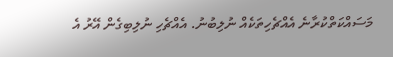މަސައްކަތްކުރާނެ އެއްޗެހިތަކެއް ނުލިބުނު. އެއްޗެހި ނުލިބިގެން އޭރު އެ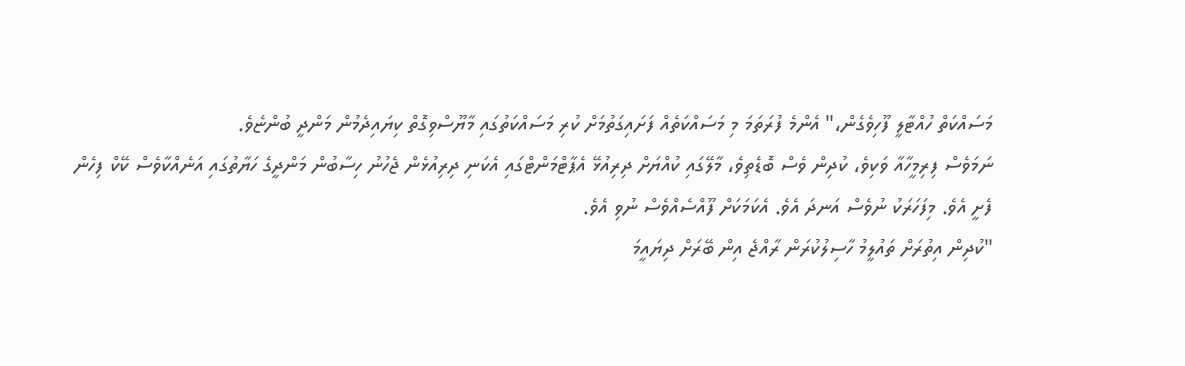މަސައްކަތް ހުއްޓާލީ ފޫހިވެގެން،" އެންމެ ފުރަތަމަ މި މަސައްކަތެއް ފަށައިގަތުމަށް ކުރި މަސައްކަތުގައި މާޔޫސްވިގޮތް ކިޔައިދެމުން މަންދީ ބުންޏެވެ.
ނަމަވެސް ފިރިމީހާއާ ވަކިވެ، ކުދިން ވެސް ބޮޑެތިވެ، މާލޭގައި ކުއްޔަށް ދިރިއުޅޭ އެޕާޓްމަންޓްގައި އެކަނި ދިރިއުޅެން ޖެހުނު ހިސާބުން މަންދީގެ ހަޔާތުގައި އަނެއްކާވެސް ކޭކް ފިހެން ފެށީ އެވެ. މިފަހަރަކު ނުވެސް އަނދަ އެވެ. އެކަމަކަށް ފޫއްސެއްވެސް ނުވި އެވެ.
"ކުދިން އިތުރަށް ތައުލީމު ހާސިލުކުރަން ރާއްޖެ އިން ބޭރަށް ދިޔައީމަ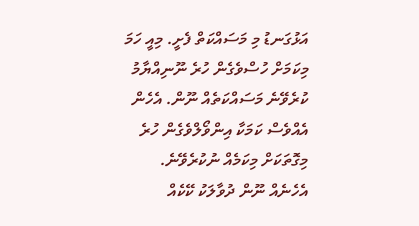އަޅުގަނޑު މި މަސައްކަތް ފެށީ. މިއީ ހަމަ މިކަމަށް ހުސްވެގެން ހުރެ ނޫނިއްޔާމު ކުރެވޭނެ މަސައްކަތެއް ނޫން. އެހެން އެއްވެސް ކަމަކާ އިންވޯލްވެގެން ހުރެ މިގޮތަކަށް މިކަމެއް ނުކުރެވޭނެ. އެހެނެއް ނޫން ދުވާލަކު ކޭކެއް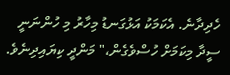ހެދިދާނެ. އެކަމަކު އަޅުގަނޑު މިހާރު މި ހުންނަނީ ސީދާ މިކަމަށް ހުސްވެގެން،" މަންދީ ކިޔައިދިނެވެ.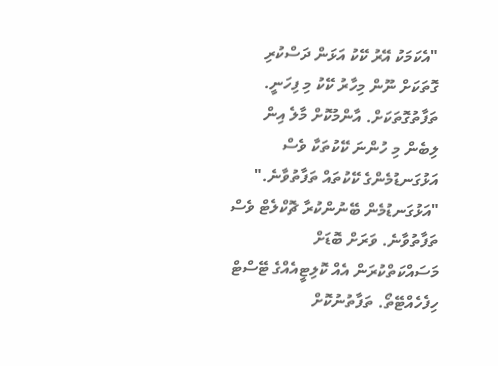"އެކަމަކު އޭރު ކޭކު އަޅަން ދަސްކުރި ގޮތަކަށް ނޫން މިހާރު ކޭކު މި ފިހަނީ. ތަފާތުގޮތަކަށް. އާންމުކޮށް މާލެ އިން ލިބެން މި ހުންނަ ކޭކުތަކާ ވެސް އަޅުގަނޑުމެންގެ ކޭކުތައް ތަފާތުވާނެ."
"އަޅުގަނޑުމެން ބޭނުންކުރާ ޗޮކްލެޓް ވެސް ތަފާތުވާނެ. ވަރަށް ބޮޑަށް މަސައްކަތްކުރަން އެއް ކޮލިޓީއެއްގެ ޓޭސްޓް ހިފެހެއްޓޭތޯ. ތަފާތުނުކޮށް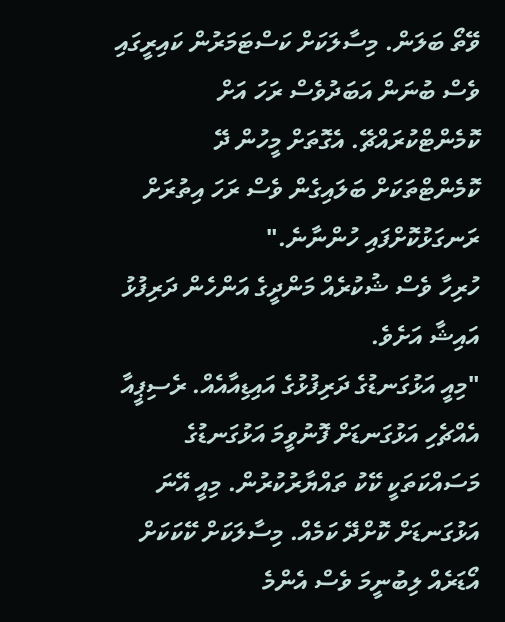ވޭތޯ ބަލަން. މިސާލަކަށް ކަސްޓަމަރުން ކައިރީގައި ވެސް ބުނަން އަބަދުވެސް ރަހަ އަށް ކޮމެންޓްކުރައްޗޭ. އެގޮތަށް މީހުން ދޭ ކޮމެންޓްތަކަށް ބަލައިގެން ވެސް ރަހަ އިތުރަށް ރަނގަޅުކޮށްފައި ހުންނާނެ."
ހުރިހާ ވެސް ޝުކުރެއް މަންދީގެ އަންހެން ދަރިފުޅު އައިޝާ އަށެވެ.
"މިއީ އަޅުގަނޑުގެ ދަރިފުޅުގެ އައިޑިއާއެއް. ރެސިޕީއާ އެއްޗެހި އަޅުގަނޑަށް ފޮނުވީމަ އަޅުގަނޑުގެ މަސައްކަތަކީ ކޭކު ތައްޔާރުކުރުން. މިއީ އޭނަ އަޅުގަނޑަށް ކޮށްދޭ ކަމެއް. މިސާލަކަށް ކޭކަކަށް އޯޑަރެއް ލިބުނީމަ ވެސް އެންމެ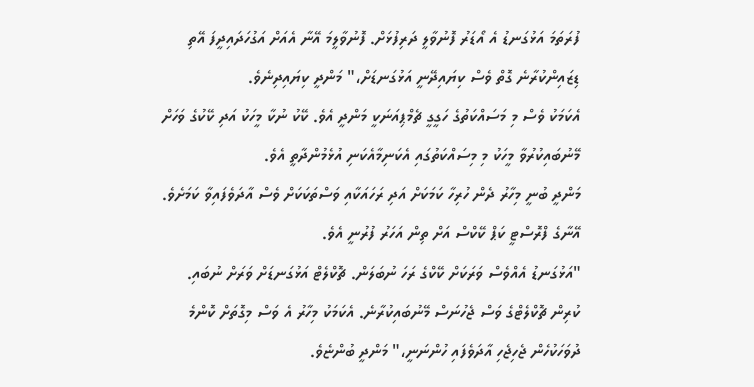ފުރަތަމަ އަޅުގަނޑު އެ އޯޑަރު ފޮނުވާލީ ދަރިފުޅަށް. ފޮނުވާލީމަ އޭނާ އެއަށް އަގުހަދައިދީފަ އޭތި ޑިޒައިންކުރާނެ ގޮތް ވެސް ކިޔައިދޭނީ އަޅުގަނޑަށް،" މަންދީ ކިޔައިދިނެވެ.
އެކަމަކު ވެސް މި މަސައްކަތުގެ ހަގީގީ ޗެމްޕިއަނަކީ މަންދީ އެވެ. ކޭކު ނުކާ މީހަކު އަދި ކޭކުގެ ވަހަށް މޭނުބައިކުރުވާ މީހަކު މި މިސައްކަތުގައި އެކަނިމާއެކަނި އުޅެމުންދާތީ އެވެ.
މަންދީ ބުނީ މިހާރު ދެން ހުރިހާ ކަމަކަށް އަދި ރަހައަކާއި ވަސްތަކަކަށް ވެސް އާދަވެފައިވާ ކަމަށެވެ. އޭނާގެ ފްރޮސްޓީ ކަޕް ކޭކްސް އަށް ތިން އަހަރު ފުރުނީ އެވެ.
"އަޅުގަނޑު އެއްވެސް ވަރަކަށް ކޭކްގެ ރަހަ ނުބަލަން. ޗޮކްލެޓް އަޅުގަނޑަށް ވަރަށް ނުބައި. ކުރިން ޗޮކްލެޓްގެ ވަސް ޖެހުނަސް މޭނުބައިކުރާނެ. އެކަމަކު މިހާރު އެ ވަސް މިގޮތަށް ކޮންމެ ދުވަހަކުހެން ޖެހިޖެހި އާދަވެފައި ހުންނަނީ،" މަންދީ ބުންޏެވެ.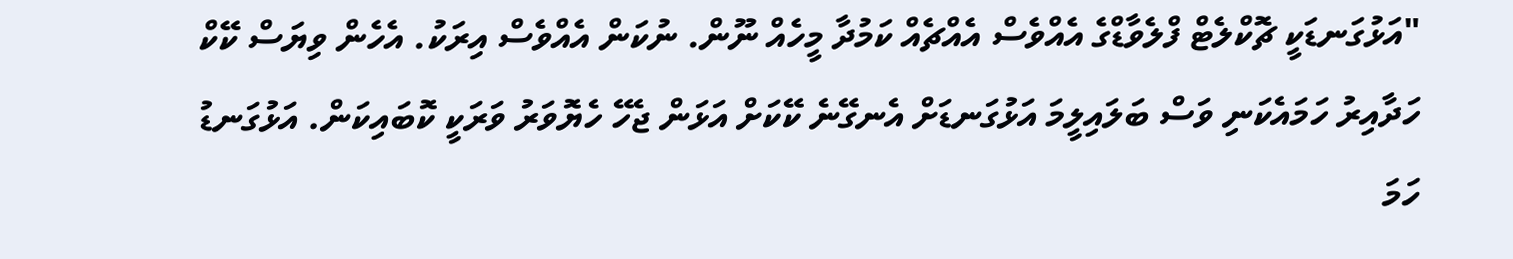"އަޅުގަނޑަކީ ޗޮކްލެޓް ފްލެވާޑްގެ އެއްވެސް އެއްޗެއް ކަމުދާ މީހެއް ނޫން. ނުކަން އެއްވެސް އިރަކު. އެހެން ވިޔަސް ކޭކް ހަދާއިރު ހަމައެކަނި ވަސް ބަލައިލީމަ އަޅުގަނޑަށް އެނގޭނެ ކޭކަށް އަޅަން ޖެހޭ ހެޔޮވަރު ވަރަކީ ކޮބައިކަން. އަޅުގަނޑު ހަމަ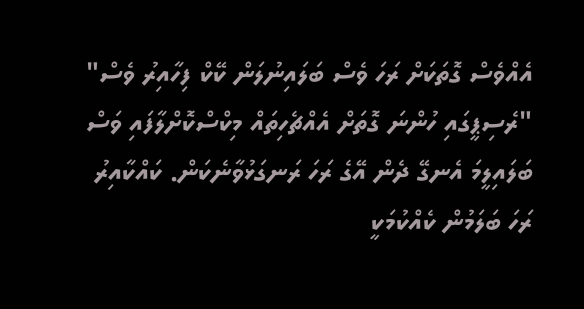އެއްވެސް ގޮތަކަށް ރަހަ ވެސް ބަލައިނުލަން ކޭކް ފިހާއިރު ވެސް"
"ރެސިޕީގައި ހުންނަ ގޮތަށް އެއްޗެހިތައް މިކްސްކޮށްލާފައި ވަސް ބަލައިލީމަ އެނގޭ ދެން އޭގެ ރަހަ ރަނގަޅުވާނެކަން. ކައްކާއިރު ރަހަ ބަލަމުން ކެއްކުމަކީ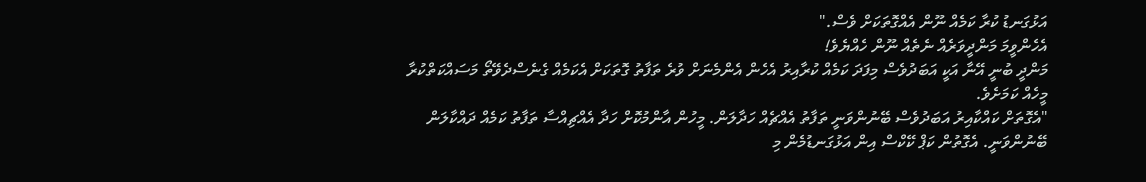އަޅުގަނޑު ކުރާ ކަމެއް ނޫން އެއްގޮތަކަށް ވެސް."
އެހެންވީމަ މަންދީވަރެއް ނެތެއް ނޫން ހެއްޔެވެ!
މަންދީ ބުނީ އޭނާ އަކީ އަބަދުވެސް މިފަދަ ކަމެއް ކުރާއިރު އެހެން އެންމެނަށް ވުރެ ތަފާތު ގޮތަކަށް އެކަމެއް ގެނެސްދެވޭތޯ މަސައްކަތްކުރާ މީހެއް ކަމަށެވެ.
"އެގޮތަށް ކައްކާއިރު އަބަދުވެސް ބޭނުންވަނީ ތަފާތު އެއްޗެއް ހަދާލަން. މީހުން އާންމުކޮށް ހަދާ އެއްޗިއްސާ ތަފާތު ކަމެއް ދައްކާލަން ބޭނުންވަނީ. އެގޮތުން ކަޕް ކޭކްސް އިން އަޅުގަނޑުމެން މި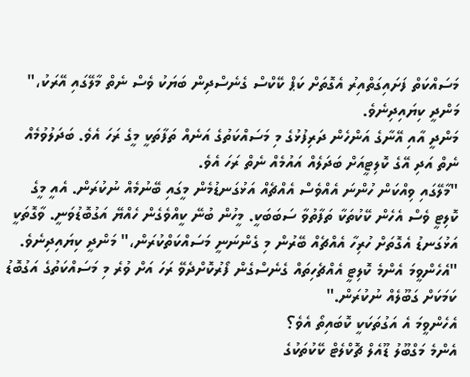މަސައްކަތް ފަށައިގަތްއިރު އެގޮތަށް ކަޕް ކޭކްސް ގެނެސްދިން ބަޔަކު ވެސް ނެތް މާލޭގައި އޭރަކު،" މަންދީ ކިޔައިދިނެވެ.
މަންދީ އާއި އޭނާގެ އަންހެން ދަރިފުޅުގެ މި މަސައްކަތުގެ އަނެއް ތަފާތަކީ މީގެ ރަހަ އެވެ. ބަދަލުވުމެއް ނެތް އަދި އޭގެ ކޮލިޓީއަށް ބަދަލެއް އައުމެއް ނެތް ރަހަ އެވެ.
"މާލޭގައި ވިއްކަން ހުންނަ އެއްވެސް އެއްޗެއް އަޅުގަނޑުމެން މީގައި ބޭނުމެއް ނުކުރަން. އެއީ މީގެ ކޮލިޓީ ވެސް އެހެން ކޭކުތަކާ ތަފާތުވާ ސަބަބަކީ. މީހުން ބުނޭ ކީއްވެގެން ހެއްޔޭ އަގުބޮޑުވަނީ. ވާގޮތަކީ އަޅުގަނޑު އެގޮތަށް ހުރިހާ އެއްޗެއް ބޭރުން މި ގެންނަނީ މަސައްކަތްކުރަން،" މަންދީ ކިޔައިދިނެވެ.
"އެހެންވީމަ އެންމެ ކޮލިޓީ އެއްޗެހިތައް ގެނެސްގެން ފޯރުކޮށްދެވޭ ރަހަ އަށް ވުރެ މި މަސައްކަތުގެ އަގުބޮޑު ކަމަކަށް ގަބޫލެއް ނުކުރަން."
އެހެންވީމަ އެ އަގުތަކަކީ ކޮބައިތޯ އެވެ؟
އެންމެ މަގްބޫލު ޑޫއެލް ޗޮކްލެޓް ކޭކުތަކުގެ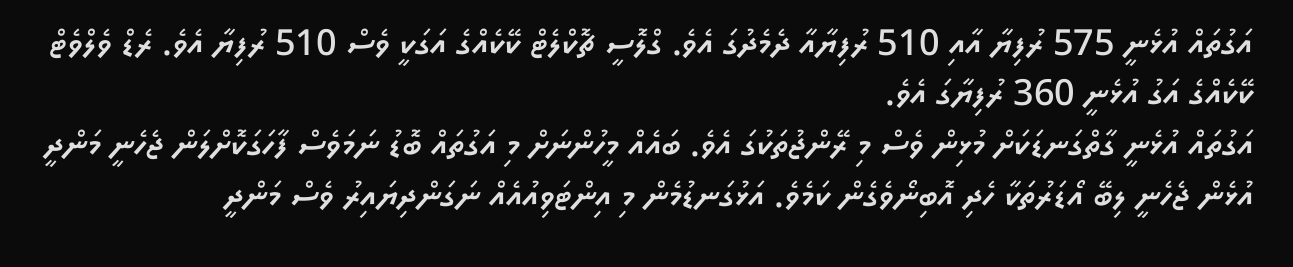އަގުތައް އުޅެނީ 575 ރުފިޔާ އާއި 510 ރުފިޔާއާ ދެމެދުގަ އެވެ. ގްލޮސީ ޗޮކްލެޓް ކޭކެއްގެ އަގަކީ ވެސް 510 ރުފިޔާ އެވެ. ރެޑް ވެލްވެޓް ކޭކެއްގެ އަގު އުޅެނީ 360 ރުފިޔާގަ އެވެ.
އަގުތައް އުޅެނީ ގާތްގަނޑަކަށް މުޅިން ވެސް މި ރޭންޖުތަކުގަ އެވެ. ބައެއް މީހުންނަށް މި އަގުތައް ބޮޑު ނަމަވެސް ފާހަގަކޮށްލަން ޖެހެނީ މަންދީ އުޅެން ޖެހެނީ ލިބޭ އޯޑަރުތަކާ ހެދި އޮބިނޯވެގެން ކަމެވެ. އަޅުގަނޑުމެން މި އިންޓަވިއުއެއް ނަގަންދިޔައިރު ވެސް މަންދީ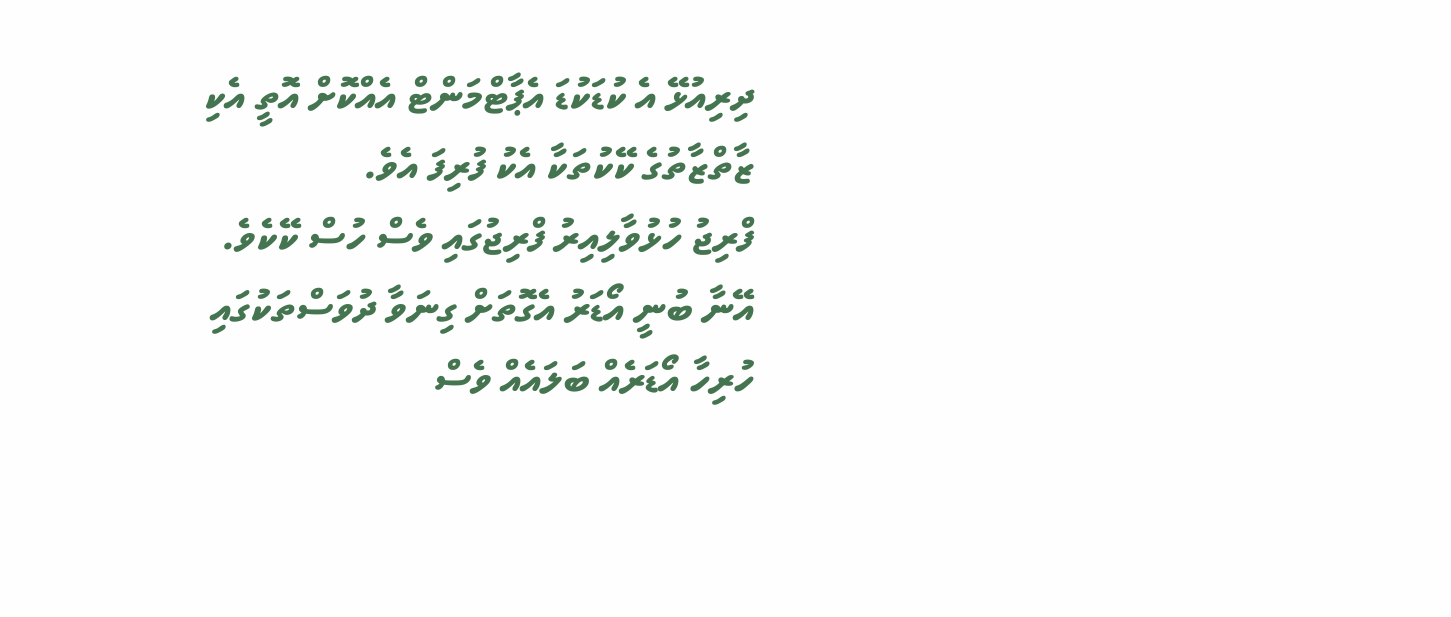ދިރިއުޅޭ އެ ކުޑަކުޑަ އެޕާޓްމަންޓް އެއްކޮށް އޮތީ އެކި ޒާތްޒާތުގެ ކޭކުތަކާ އެކު ފުރިފަ އެވެ.
ފްރިޖު ހުޅުވާލިއިރު ފްރިޖުގައި ވެސް ހުސް ކޭކެވެ. އޭނާ ބުނީ އޯޑަރު އެގޮތަށް ގިނަވާ ދުވަސްތަކުގައި ހުރިހާ އޯޑަރެއް ބަލައެއް ވެސް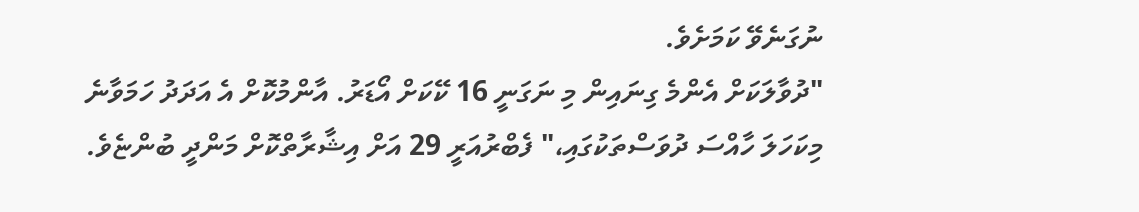ނުގަނެވޭ ކަމަށެވެ.
"ދުވާލަކަށް އެންމެ ގިނައިން މި ނަގަނީ 16 ކޭކަށް އޯޑަރު. އާންމުކޮށް އެ އަދަދު ހަމަވާނެ މިކަހަލަ ހާއްސަ ދުވަސްތަކުގައި،" ފެބްރުއަރީ 29 އަށް އިޝާރާތްކޮށް މަންދީ ބުންޏެވެ.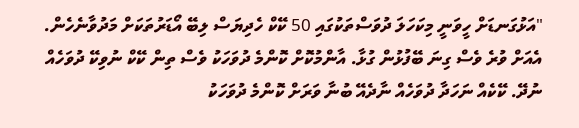"އަޅުގަނޑަށް ހީވަނީ މިކަހަލަ ދުވަސްތަކުގައި 50 ކޭކް ހެދިޔަސް ލިބޭ އޯޑަރުތަކަށް މަދުވާނެހެން. އެއަށް ވުރެ ވެސް ގިނަ ބޭފުޅުން ގުޅާ. އާންމުކޮށް ކޮންމެ ދުވަހަކު ވެސް ތިން ކޭކް ނުވިކޭ ދުވަހެއް ނުދޭ. ކޭކެއް ނަހަދާ ދުވަހެއް ނާދެއޭ ބުނާ ވަރަށް ކޮންމެ ދުވަހަކު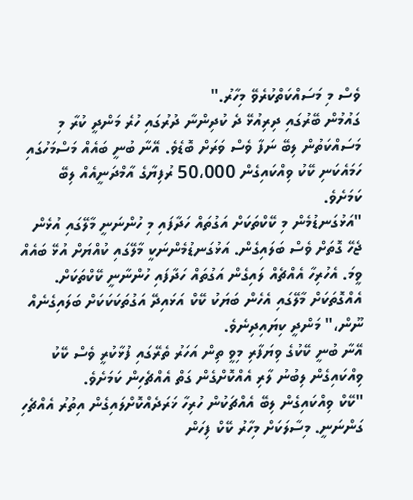ވެސް މި މަސައްކަތްކުރެވޭ މިހާރު."
ގައުމުން ބޭރުގައި ދިރިއުޅޭ ދެ ކުދިންނާ ދުރުގައި ހުރެ މަންދީ ކުރާ މި މަސައްކަތުން ލިބޭ ނަފާ ވެސް ވަރަށް ބޮޑެވެ. އޭނާ ބުނީ ބައެއް މަސްމަހުގައި ހަމައެކަނި ކޭކު ވިއްކައިގެން 50،000 ރުފިޔާގެ އާމްދަނީއެއް ލިބޭ ކަމަށެވެ.
"އަޅުގަނޑުމެން މި ކޭކްތަކަށް އަގުތައް ހަދާފައި މި ހުންނަނީ މާލޭގައި އުޅެން ޖެހޭ ގޮތަށް ވެސް ބަލައިގެން. އަޅުގަނޑުމެންނަކީ މާލޭގައި ކުއްޔަށް އުޅޭ ބައެއް ވީމަ. އެހުރިހާ އެއްޗެއް ލައިގެން އަގުތައް ހަދާފައި ހުންނާނީ ކޭކްތަކަށް. އެއްގޮތަކަށް މާލޭގައި އެހެން ބަޔަކު ކޭކް އަޅައިދޭ އަގުތަކަކަކަށް ބަލައިގެނެއް ނޫން،" މަންދީ ކިޔައިދިނެވެ.
އޭނާ ބުނީ ކޭކުގެ ވިޔަފާރި މިވީ ތިން އަހަރު ތެރޭގައި ފުޅާކުރީ ވެސް ކޭކު ވިއްކައިގެން ލިބުނު ލާރި އެއްކޮށްގެން ގަތް އެއްޗެހިން ކަމަށެވެ.
"ކޭކް ވިއްކައިގެން ލިބޭ އެއްޗަކުން ހުރިހާ ޚަރަދެއްކޮށްލައިގެން އިތުރު އެއްޗެހި ގަންނަނީ. މިސާލަކަށް މިހާރު ކޭކް ފިހަން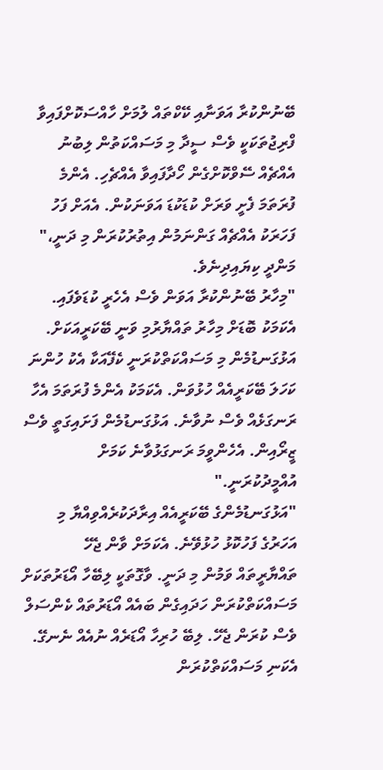ބޭނުންކުރާ އަވަނާއި ކޭކްތައް ލުމަށް ހާއްސަކޮށްފައިވާ ފްރިޖުތަކަކީ ވެސް ސީދާ މި މަސައްކަތުން ލިބުނު އެއްޗެއް ސޭވްކޮށްގެން ހޯދާފައިވާ އެއްޗެހި. އެންމެ ފުރަތަމަ ފެށީ ވަރަށް ކުޑަކުޑަ އަވަނަކުން. އެއަށް ފަހު ފަހަރަކު އެއްޗެއް ގަންނަމުން އިތުރުކުރަން މި ދަނީ،" މަންދީ ކިޔައިދިނެވެ.
"މިހާރު ބޭނުންކުރާ އަވަން ވެސް އެހެރީ ކުޑަވެފައި. އެކަމަކު ބޮޑަށް މިހާރު ތައްޔާރުމި ވަނީ ބޭކަރީއަކަށް. އަޅުގަނޑުމެން މި މަސައްކަތްކުރަނީ ކެފޭއަކާ އެކު ހުންނަ ކަހަލަ ބޭކަރީއެއް ހުޅުވަން. އެކަމަކު އެންމެ ފުރަތަމަ އެހާ ރަނގަޅެއް ވެސް ނުވާނެ. އަޅުގަނޑުމެން ފަށައިގަތީ ވެސް ޒީރޯއިން. އެހެންވީމަ ރަނގަޅުވާނެ ކަމަށް އުއްމީދުކުރަނީ."
"އަޅުގަނޑުމެންގެ ބޭކަރީއެއް އިރާދަކުރެއްވިއްޔާ މި އަހަރުގެ ފަހުކޮޅު ހުޅުވޭނެ. އެކަމަށް ވާން ޖެހޭ ތައްޔާރީތައް ވަމުން މި ދަނީ. ވާގޮތަކީ ލިބޭހާ އޯޑަރުތަކަށް މަސައްކަތްކުރަން ހަދައިގެން ބައެއް އޯޑަރުތައް ކެންސަލް ވެސް ކުރަން ޖެހޭ. ލިބޭ ހުރިހާ އޯޑަރެއް ނުއެއް ނެނގޭ. އެކަނި މަސައްކަތްކުރަން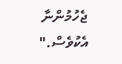ޖެހުމުންނާ އެކުވެސް."